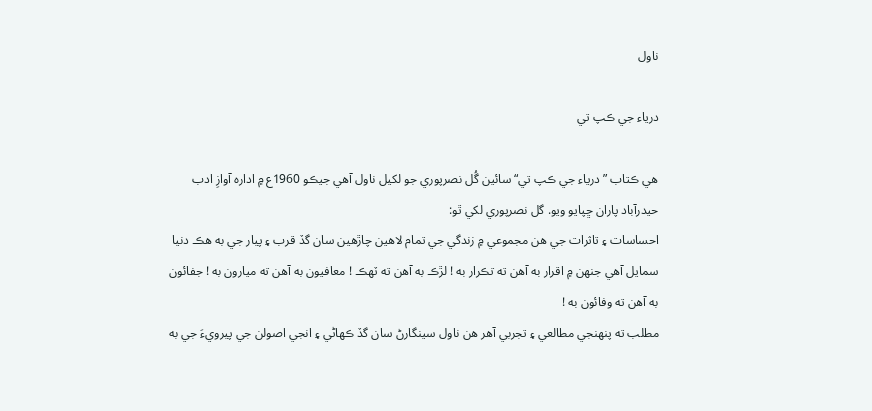ناول

درياء جي ڪپ تي

هي ڪتاب ”درياء جي ڪپ تي“ سائين گُل نصرپوري جو لکيل ناول آهي جيڪو 1960ع ۾ اداره آوازِ ادب حيدرآباد پاران ڇپايو ويو. گل نصرپوري لکي ٿو:
احساسات ۽ تاثرات جي هن مجموعي ۾ زندگي جي تمام لاهين چاڙهين سان گڏ قرب ۽ پيار جي به هڪ دنيا سمايل آهي جنهن ۾ اقرار به آهن ته تڪرار به ! لڙڪ به آهن ته ٽهڪ ! معافيون به آهن ته ميارون به ! جفائون به آهن ته وفائون به !
مطلب ته پنهنجي مطالعي ۽ تجربي آهر هن ناول سينگارڻ سان گڏ ڪهاڻي ۽ انجي اصولن جي پيرويءَ جي به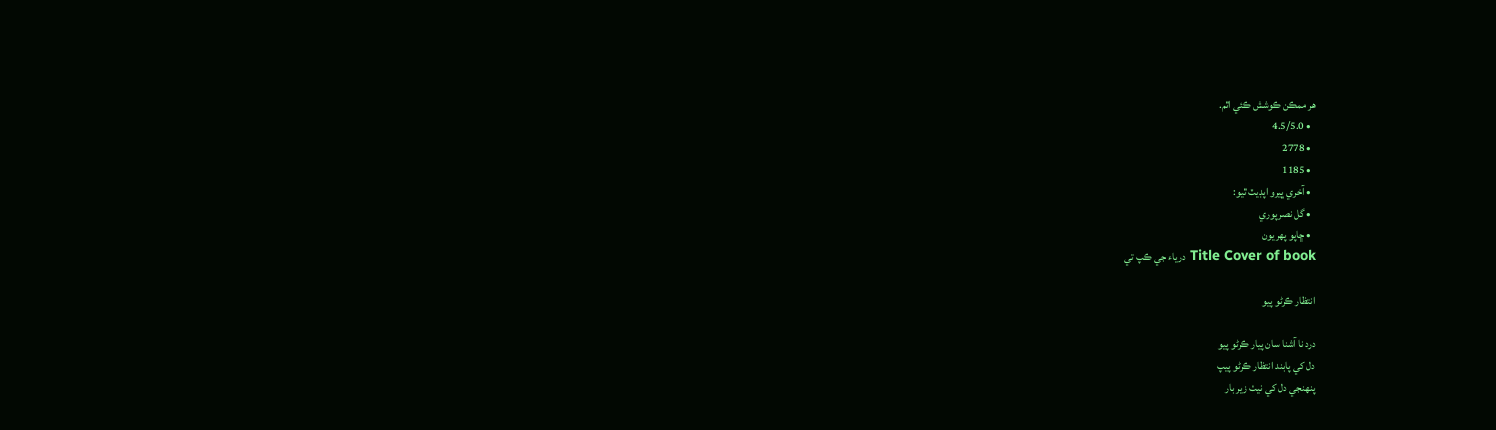هر ممڪن ڪوشش ڪئي اٿم.
  • 4.5/5.0
  • 2778
  • 1185
  • آخري ڀيرو اپڊيٽ ٿيو:
  • گل نصرپوري
  • ڇاپو پھريون
Title Cover of book درياء جي ڪپ تي

انتظار ڪرڻو پيو

درد نا آشنا سان پيار ڪرڻو پيو
دل کي پابند انتظار ڪرڻو پيپ
پنهنجي دل کي نيٺ زير بار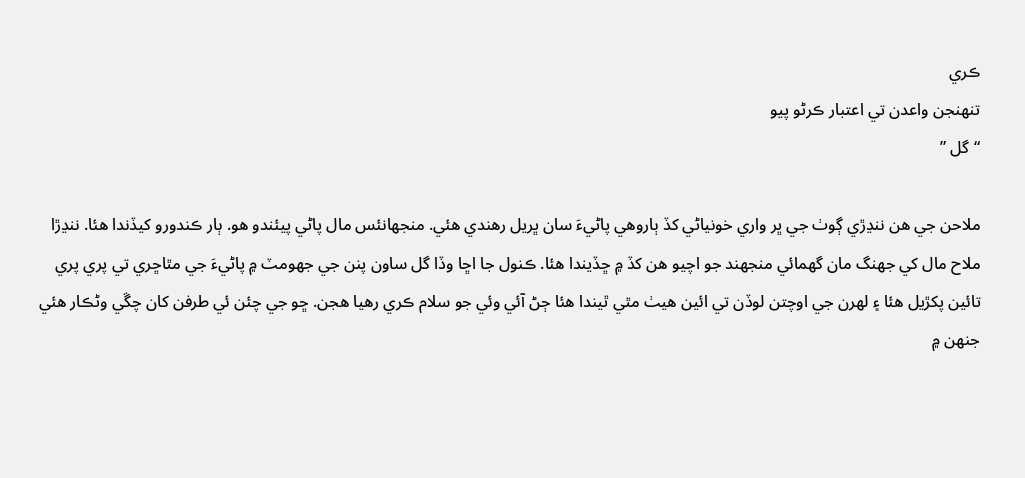ڪري
تنهنجن واعدن تي اعتبار ڪرڻو پيو
“گل ”

ملاحن جي هن ننڍڙي ڳوٺ جي ڀر واري خونياڻي کڏ ٻاروهي پاڻيءَ سان ڀريل رهندي هئي. منجھانئس مال پاڻي پيئندو هو. ٻار ڪندورو کيڏندا هئا. ننڍڙا ملاح مال کي جھنگ مان گھمائي منجھند جو اچيو هن کڏ ۾ ڇڏيندا هئا. ڪنول جا اڇا وڏا گل ساون پنن جي جھومٽ ۾ پاڻيءَ جي مٿاڇري تي پري پري تائين پکڙيل هئا ۽ لهرن جي اوچتن لوڏن تي ائين هيٺ مٿي ٿيندا هئا ڄڻ آئي وئي جو سلام ڪري رهيا هجن. ڇو جي چئن ئي طرفن کان چڱي وڻڪار هئي جنهن ۾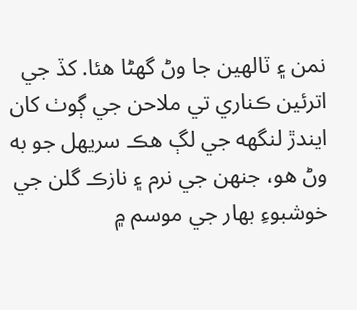نمن ۽ ٽالهين جا وڻ گھڻا هئا. کڏ جي اترئين ڪناري تي ملاحن جي ڳوٺ کان ايندڙ لنگھه جي لڳ هڪ سريهل جو به وڻ هو، جنهن جي نرم ۽ نازڪ گلن جي خوشبوءِ بهار جي موسم ۾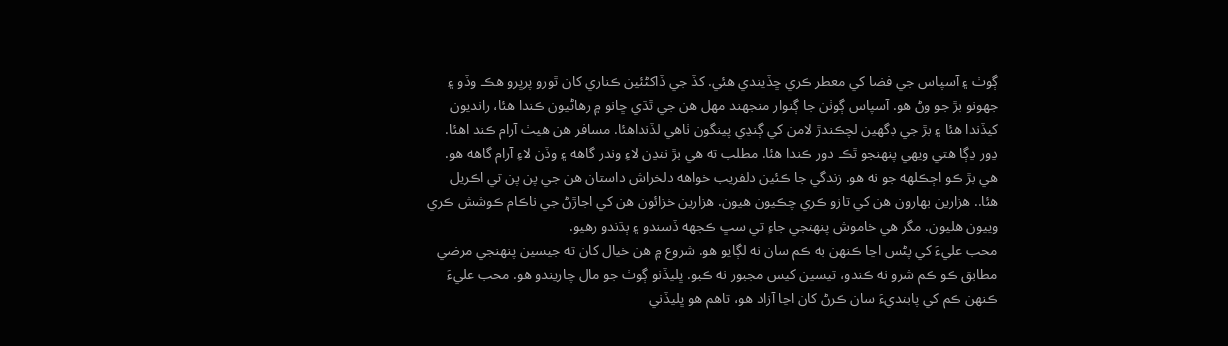ڳوٺ ۽ آسپاس جي فضا کي معطر ڪري ڇڏيندي هئي. کڏ جي ڏاکڻئين ڪناري کان ٿورو پرڀرو هڪ وڏو ۽ جھونو بڙ جو وڻ هو. آسپاس ڳوٺن جا ڳنوار منجھند مهل هن جي ٿڌي ڇانو ۾ رهاڻيون ڪندا هئا، رانديون کيڏندا هئا ۽ بڙ جي ڊگهين لچڪندڙ لامن کي ڳنڍي پينگون ٺاهي لڏنداهئا. مسافر هن هيٺ آرام ڪند اهئا. ڍور ڍڳا هتي ويهي پنهنجو ٿڪ دور ڪندا هئا. مطلب ته هي بڙ ننڍن لاءِ وندر گاهه ۽ وڏن لاءِ آرام گاهه هو. هي بڙ ڪو اڄڪلهه جو نه هو. زندگي جا ڪئين دلفريب خواهه دلخراش داستان هن جي پن پن تي اڪريل هئا.. هزارين بهارون هن کي تازو ڪري چڪيون هيون. هزارين خزائون هن کي اجاڙڻ جي ناڪام ڪوشش ڪري وييون هليون. مگر هي خاموش پنهنجي جاءِ تي سڀ ڪجھه ڏسندو ۽ ٻڌندو رهيو.
محب عليءَ کي پڻس اڃا ڪنهن به ڪم سان نه لڳايو هو. شروع ۾ هن خيال کان ته جيسين پنهنجي مرضي مطابق ڪو ڪم شرو نه ڪندو، تيسين کيس مجبور نه ڪبو. ڀليڏنو ڳوٺ جو مال چاريندو هو. محب عليءَ ڪنهن ڪم کي پابنديءَ سان ڪرڻ کان اڃا آزاد هو، تاهم هو ڀليڏني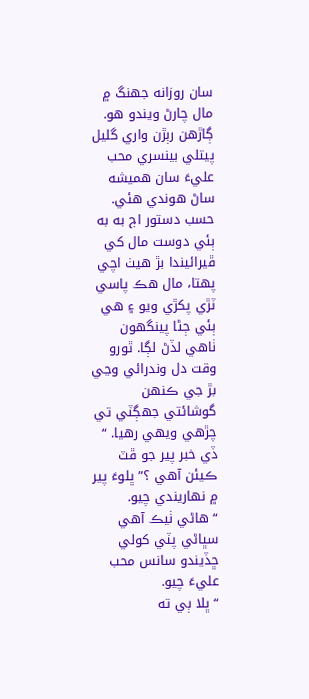سان روزانه جھنگ ۾ مال چارڻ ويندو هو. ڳاڙهن رٻڙن واري گليل پيتلي بينسري محب عليءَ سان هميشه ساڻ هوندي هئي.
حسب دستور اڄ به به ٻئي دوست مال کي ڦيرائيندا بڙ هيٺ اچي پهتا، مال هڪ پاسي ٽڙي پکڙي ويو ۽ هي ٻئي ڄڻا پينگھون ٺاهي لڏڻ لڳا. ٿورو وقت دل وندرائي وڃي بڙ جي ڪنهن گوشائتي جھڳٽي تي چڙهي ويهي رهيا. “ ڏي خبر پير جو ڦٽ ڪيئن آهي ؟” ڀلوءَ پير ۾ نهاريندي چيو.
“ هاڻي ٺيڪ آهي سڀاڻي پٽي کولي ڇڏيندو سانس محب عليءَ چيو.
“ ڀلا ٻي ته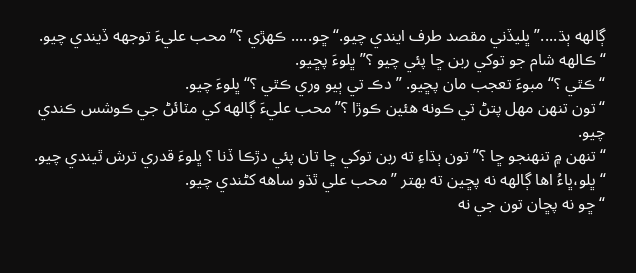ڳالهه ٻڌ....” ڀليڏني مقصد طرف ايندي چيو.“ ڇو..... ڪهڙي ؟” محب عليءَ توجھه ڏيندي چيو.
“ ڪالهه شام جو توکي ربن ڇا پئي چيو ؟” ڀلوءَ پڇيو.
“ ڪٿي ؟“ مبوءَ تعجب مان پڇيو. ” دڪ تي ٻيو وري ڪٿي ؟“ ڀلوءَ چيو.
“ تون تنهن مهل پتڻ تي ڪونه هئين ڪوڙا ؟” محب عليءَ ڳالهه کي مٽائڻ جي ڪوشس ڪندي چيو.
“ تنهن ۾ تنهنجو ڇا ؟” تون ٻڌاءِ ته ربن توکي ڇا تان پئي دڙڪا ڏنا ؟ ڀلوءَ قدري ترش ٿيندي چيو.
“ ڀلو،ڀاءُ اها ڳالهه نه پڇين ته بهتر ” محب علي ٿڌو ساهه کڻندي چيو.
“ ڇو نه پڇان تون جي نه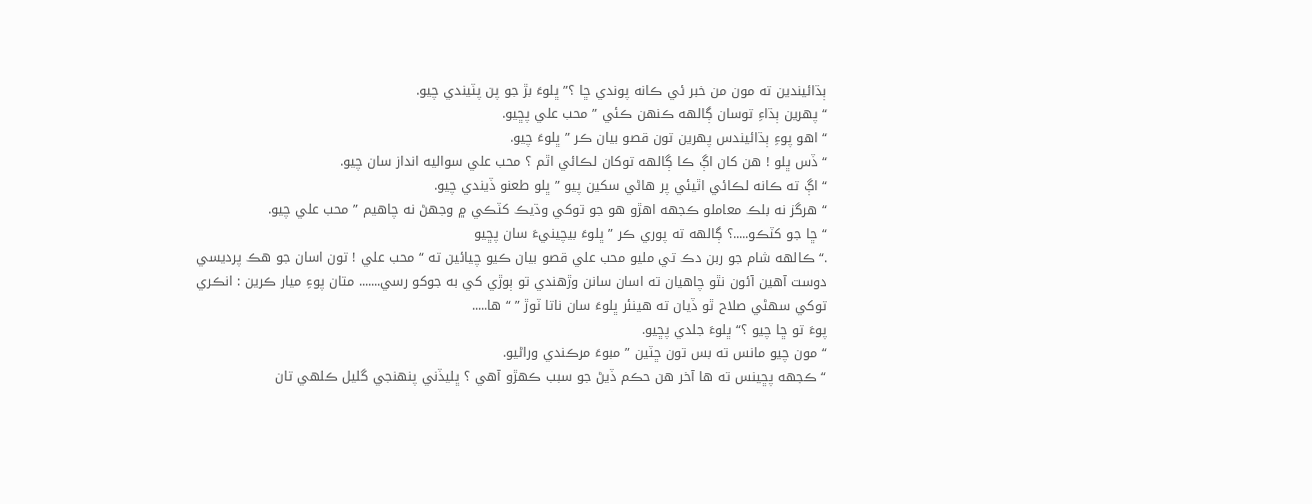ٻڌائيندين ته مون من خبر ئي ڪانه پوندي ڇا ؟” ڀلوءَ بڙ جو پن پٽيندي چيو.
“ پهرين ٻڌاءِ توسان ڳالهه ڪنهن ڪئي ” محب علي پڇيو.
“ اهو پوءِ ٻڌائيندس پهرين تون قصو بيان ڪر ” ڀلوءَ چيو.
“ ڏس ڀلو ! هن کان اڳ ڪا ڳالهه توکان لڪائي اٿم ؟ محب علي سواليه انداز سان چيو.
“ اڳ ته ڪانه لڪائي اٿيئي پر هاڻي سکين پيو ” ڀلو طعنو ڏيندي چيو.
“ هرگز نه بلڪ معاملو ڪجھه اهڙو هو جو توکي وڌيڪ کٽڪي ۾ وجھڻ نه چاهيم ” محب علي چيو.
“ ڇا جو کٽڪو.....؟ ڳالهه ته پوري ڪر ” ڀلوءَ بيچينيءَ سان پڇيو
.“ ڪالهه شام جو ربن دڪ تي مليو محب علي قصو بيان ڪيو چيائين ته “ محب علي ! تون اسان جو هڪ پرديسي دوست آهين آئون نٿو چاهيان ته اسان سانن وڙهندي تو ٻوڙي کي به جوکو رسي....... متان پوءِ ميار ڪرين : انڪري توکي سهڻي صلاح ٿو ڏيان ته هينئر ڀلوءَ سان ناتا ٽوڙ ” “ ها.....
پوءَ تو ڇا چيو ؟“ ڀلوءَ جلدي پڇيو.
“ مون چيو مانس ته بس تون ڇٽين ” مبوءَ مرڪندي وراڻيو.
“ ڪجھه پڇينس ته ها آخر هن حڪم ڏيڻ جو سبب ڪهڙو آهي ؟ ڀليڏني پنهنجي گليل ڪلهي تان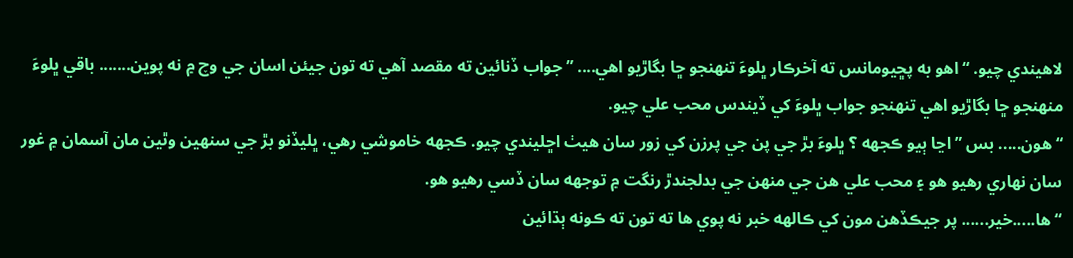لاهيندي چيو. “ اهو به پڇيومانس ته آخرڪار ڀلوءَ تنهنجو ڇا بگاڙيو اهي.... ” جواب ڏنائين ته مقصد آهي ته تون جيئن اسان جي وچ ۾ نه پوين....... باقي ڀلوءَ منهنجو ڇا بگاڙيو اهي تنهنجو جواب ڀلوءَ کي ڏيندس محب علي چيو.
“ هون..... بس ” اڃا ٻيو ڪجھه ؟ ڀلوءَ بڙ جي پن جي پرزن کي زور سان هيٺ اڇليندي چيو. ڪجھه خاموشي رهي، ڀليڏنو بڙ جي سنهين وٿين مان آسمان ۾ غور سان نهاري رهيو هو ۽ محب علي هن جي منهن جي بدلجندڙ رنگت ۾ توجھه سان ڏسي رهيو هو.
“ ها.....خير...... پر جيڪڏهن مون کي ڪالهه خبر نه پوي ها ته تون ته ڪونه ٻڌائين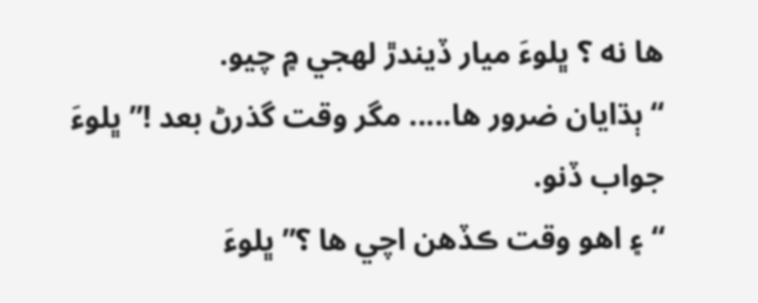ها نه ؟ ڀلوءَ ميار ڏيندڙ لهجي ۾ چيو.
“ ٻڌايان ضرور ها..... مگر وقت گذرڻ بعد !” ڀلوءَ جواب ڏنو.
“ ۽ اهو وقت ڪڏهن اچي ها ؟” ڀلوءَ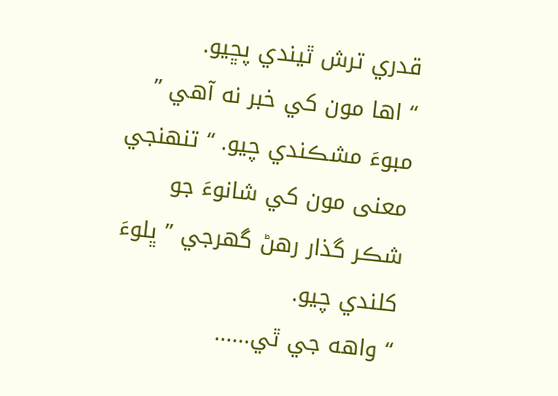قدري ترش ٿيندي پڇيو.
“ اها مون کي خبر نه آهي ” مبوءَ مشڪندي چيو. “ تنهنجي معنى مون کي شانوءَ جو شڪر گذار رهڻ گھرجي ” ڀلوءَ کلندي چيو.
“ واهه جي ٿي......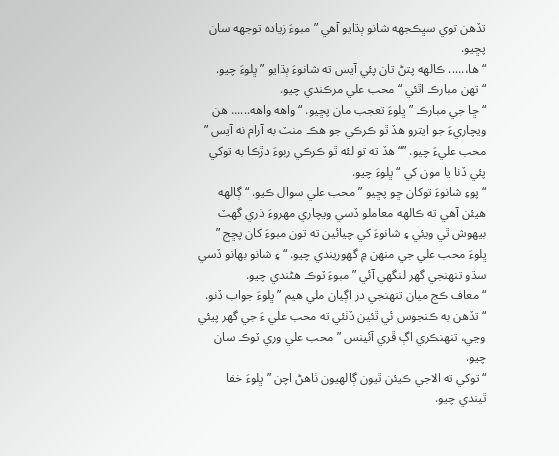تڏهن توي سڀڪجھه شانو ٻڌايو آهي ” مبوءَ زياده توجهه سان پڇيو.
“ ها،..... ڪالهه پتڻ تان پئي آيس ته شانوءَ ٻڌايو ” ڀلوءَ چيو.
“ تهن مبارڪ اٿئي “ محب علي مرڪندي چيو.
“ڇا جي مبارڪ ” ڀلوءَ تعجب مان پڇيو. “ واهه واهه...... هن ويچاريءَ جو ايترو هڏ ٿو ڪرڪي جو هڪ منٽ به آرام نه آيس ” محب عليءَ چيو. ”“ هڏ ته تو لئه ٿو ڪرڪي ربوءَ دڙڪا به توکي پئي ڏنا يا مون کي “ ڀلوءَ چيو.
“ پوءِ شانوءَ توکان ڇو پڇيو ” محب علي سوال ڪيو. “ ڳالهه هيئن آهي ته ڪالهه معاملو ڏسي ويچاري مهروءَ ذري گھٽ بيهوش ٿي ويئي ۽ شانوءَ کي چيائين ته تون مبوءَ کان پڇج ” ڀلوءَ محب علي جي منهن ۾ گھوريندي چيو. “ ۽ شانو بهانو ڏسي سڌو تنهنجي گھر لنگھي آئي ” مبوءَ ٽوڪ هڻندي چيو.
“ معاف ڪج ميان تنهنجي در اڳيان ملي هيم ” ڀلوءَ جواب ڏنو.
“ تڏهن به ڪنجوس ئي ٿئين ڏٺئي ته محب علي ءَ جي گھر پيئي وڃي، تنهنڪري اڳ ڦري آئينس ” محب علي وري ٽوڪ سان چيو.
“ توکي ته الاجي ڪيئن ٿيون ڳالهيون ٺاهڻ اچن ” ڀلوءَ خفا ٿيندي چيو.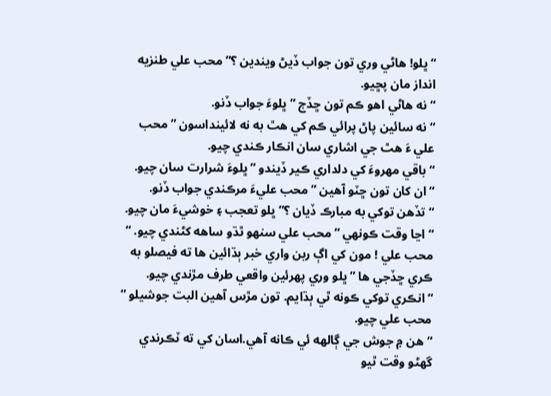“ ڀلو! هاڻي وري تون جواب ڏيڻ ويندين ؟” محب علي طنزيه انداز مان پڇيو.
“ نه هاڻي اهو ڪم تون ڇڏج ” ڀلوءَ جواب ڏنو.
“ نه سائين پاڻ پرائي ڪم کي هٿ به نه لائينداسون ” محب علي ءَ هٿ جي اشاري سان انڪار ڪندي چيو.
“ باقي مهروءَ کي دلداري ڪير ڏيندو ” ڀلوءَ شرارت سان چيو.
“ ان کان تون ڇٽو آهين ” محب عليءَ مرڪندي جواب ڏنو.
“ تڏهن توکي به مبارڪ ڏيان ؟” ڀلو تعجب ۽ خوشيءَ مان چيو.
“ اڃا وقت ڪونهي ” محب علي سنهو ٿڌو ساهه کڻندي چيو. “ محب علي ! مون کي اڳ ربن واري خبر ٻڌائين ها ته فيصلو به ڪري ڇڏجي ها ” ڀلو وري پهرئين واقعي طرف مڙندي چيو.
“ انڪري توکي ڪونه ٿي ٻڌايم. تون مڙس آهين البت جوشيلو ” محب علي چيو.
“ هن ۾ جوش جي ڳالهه ئي ڪانه آهي.اسان کي ته ٽڪرندي گھڻو وقت ٿيو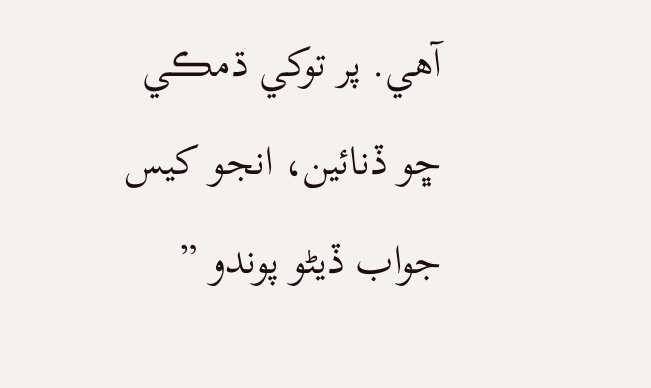آهي. پر توکي ڌمڪي ڇو ڏنائين، انجو کيس جواب ڏيڻو پوندو ”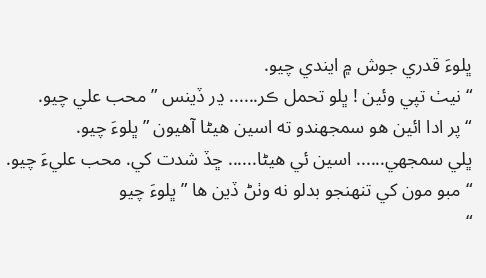ڀلوءَ قدري جوش ۾ ايندي چيو.
“ نيٺ تپي وئين ! ڀلو تحمل ڪر...... ڍر ڏينس ” محب علي چيو.
“ پر ادا ائين هو سمجھندو ته اسين هيڻا آهيون ” ڀلوءَ چيو.
ڀلي سمجھي...... اسين ئي هيڻا...... ڇڏ شدت کي. محب عليءَ چيو.
“ مبو مون کي تنهنجو بدلو نه وٺڻ ڏين ها ” ڀلوءَ چيو
“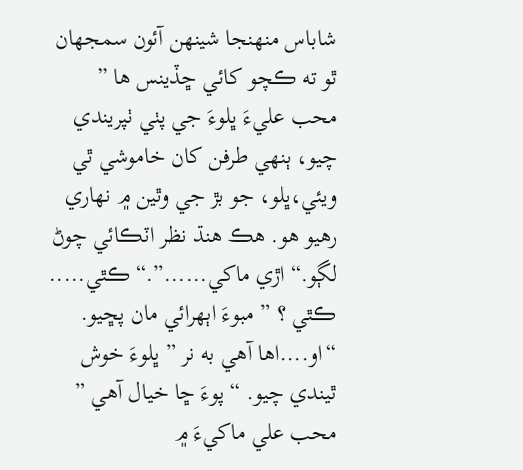شاباس منهنجا شينهن آئون سمجھان ٿو ته ڪچو کائي ڇڏينس ها ” محب عليءَ ڀلوءَ جي پٺي ٺپريندي چيو، ٻنهي طرفن کان خاموشي ٿي ويئي،ڀلو، جو بڙ جي وٿين ۾ نهاري رهيو هو. هڪ هنڌ نظر اٽڪائي چوڻ لڳو.“ اڙي ماکي......”.“ ڪٿي..... ڪٿي ؟ ” مبوءَ اٻهرائي مان پڇيو.
“او....اها آهي به نر ” ڀلوءَ خوش ٿيندي چيو. “ پوءَ ڇا خيال آهي ” محب علي ماکيءَ ۾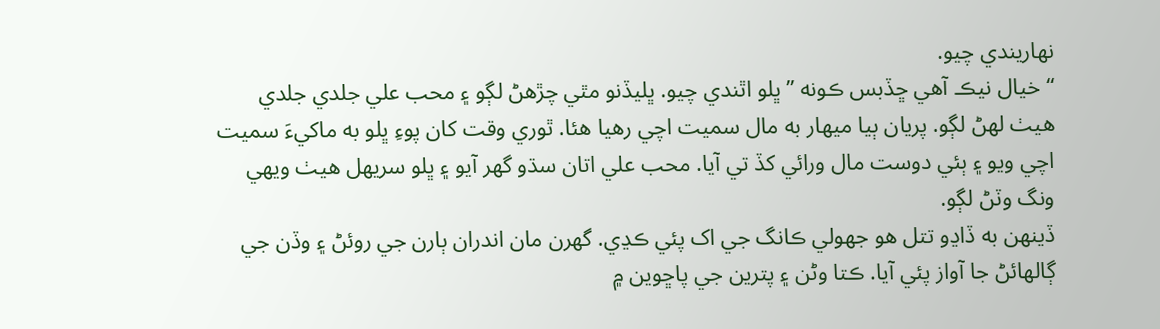نهاريندي چيو.
“ خيال نيڪ آهي ڇڏبس ڪونه ” ڀلو اٿندي چيو. ڀليڏنو مٿي چڙهڻ لڳو ۽ محب علي جلدي جلدي هيٺ لهڻ لڳو. پريان ٻيا ميهار به مال سميت اچي رهيا هئا. ٿوري وقت کان پوءِ ڀلو به ماکيءَ سميت اچي ويو ۽ ٻئي دوست مال ورائي کڏ تي آيا. محب علي اتان سڌو گھر آيو ۽ ڀلو سريهل هيٺ ويهي ونگ وٽڻ لڳو.
ڏينهن به ڏاڍو تتل هو جھولي ڪانگ جي اک پئي ڪڍي. گھرن مان اندران ٻارن جي روئڻ ۽ وڏن جي ڳالهائڻ جا آواز پئي آيا. ڪتا وڻن ۽ پترين جي پاڇوين ۾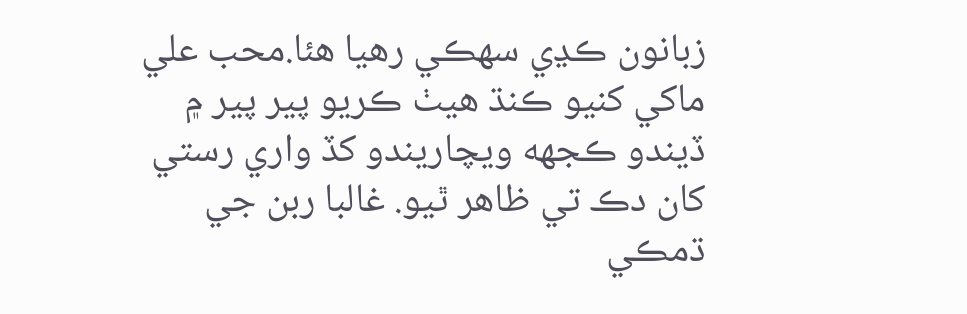زبانون ڪڍي سهڪي رهيا هئا.محب علي ماکي کنيو ڪنڌ هيٺ ڪريو پير پير ۾ ڏيندو ڪجھه ويچاريندو کڏ واري رستي کان دڪ تي ظاهر ٿيو. غالبا ربن جي ڌمڪي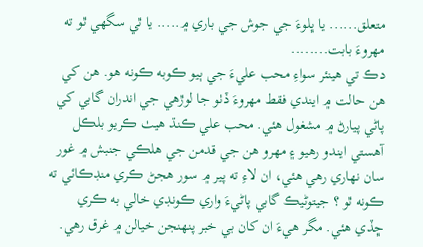متعلق...... يا ڀلوءَ جي جوش جي باري ۾..... يا ٿي سگھي ٿو ته مهروءَ بابت........
دڪ تي هينئر سواءِ محب عليءَ جي ٻيو ڪوبه ڪونه هو. هن کي هن حالت ۾ ايندي فقط مهروءَ ڏٺو جا لوڙهي جي اندران گابي کي پاڻي پيارڻ ۾ مشغول هئي. محب علي ڪنڌ هيٺ ڪريو بلڪل آهستي ايندو رهيو ۽ مهرو هن جي قدمن جي هلڪي جنبش ۾ غور سان نهاري رهي هئي، ان لاءِ ته پير ۾ سور هجڻ ڪري منڊڪائي ته ڪونه ٿو ؟ جيتوڻيڪ گابي پاڻيءَ واري ڪونڊي خالي به ڪري ڇڏي هئي. مگر هيءَ ان کان بي خبر پنهنجن خيالن ۾ غرق رهي.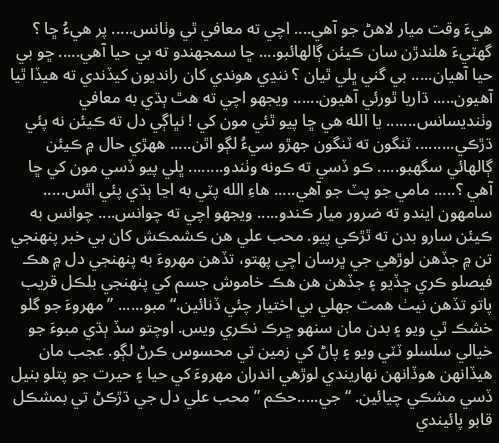هيءَ وقت ميار لاهڻ جو آهي.... اچي ته معافي ٿي وٺانس..... پر هيءُ ڇا ؟ گھٽيءَ هلندڙن سان ڪيئن ڳالهائبو.... ڇا سمجھندو ته بي حيا آهي..... ڇو بي حيا آهيان..... بي گني ڀلي ٿيان ؟ ننڍي هوندي کان رانديون کيڏندي ته هيڏا ٿيا آهيون..... ڌاريا ٿورئي آهيون...... ويجھو اچي ته هٿ ٻڌي به معافي وٺنديسانس....... يا الله هي ڇا پيو ٿئي مون کي ! نڀاڳي دل ته ڪيئن نه پئي ڌڙڪي......... ٽنگون ته ٽنگون جھڙو سيءُ لڳو اٿن..... ههڙي حال ۾ ڪيئن ڳالهائي سگھبو..... ڪو ڏسي ته ڪونه وٺندو........ ڀلي پيو ڏسي مون کي ڇا آهي ؟..... مامي جو پٽ جو آهي..... هاءِ الله پٽي به اڃا ٻڌي پئي اٿس..... سامهون ايندو ته ضرور ميار ڪندو..... ويجھو اچي ته چوانس.... چوانس به ڪيئن سارو بدن ته ٿڙڪي پيو. محب علي هن ڪشمڪش کان بي خبر پنهنجي تن ۾ جڏهن لوڙهي جي ڀرسان اچي پهتو، تڏهن مهروءَ به پنهنجي دل ۾ هڪ فيصلو ڪري ڇڏيو ۽ جڏهن هن هڪ خاموش جسم کي پنهنجي بلڪل قريب پاتو تڏهن نيٺ همت جھلي بي اختيار چئي ڏنائين.“ مبو...... ” مهروءَ جو گلو خشڪ ٿي ويو ۽ بدن مان سنهو ڇرڪ نڪري ويس. اوچتو سڏ ٻڌي مبوءَ جو خيالي سلسلو ٽٽي ويو ۽ پاڻ کي زمين تي محسوس ڪرڻ لڳو. عجب مان هيڏانهن هوڏانهن نهاريندي لوڙهي اندران مهروءَ کي حيا ۽ حيرت جو پتلو بنيل ڏسي مشڪي چيائين. “ جي.....حڪم ” محب علي دل جي ڌڙڪڻ تي بمشڪل قابو پائيندي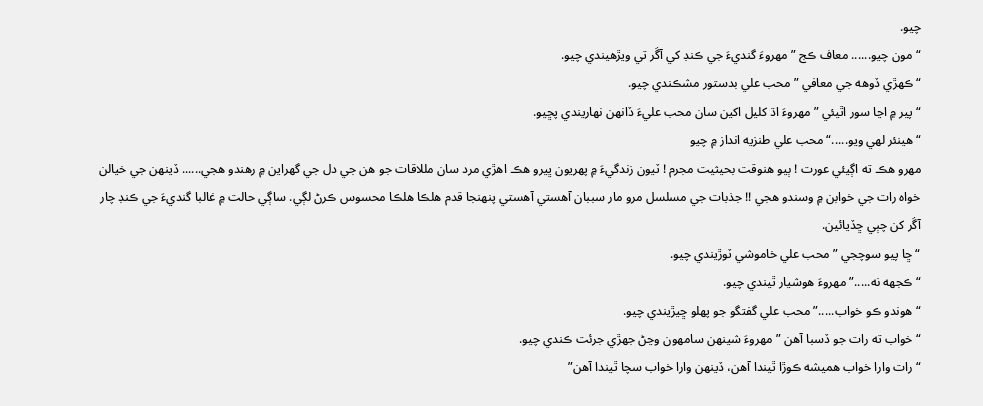چيو.
“ مون چيو...... معاف ڪج ” مهروءَ گنديءَ جي ڪنڊ کي آڱر تي ويڙهيندي چيو.
“ ڪهڙي ڏوهه جي معافي ” محب علي بدستور مشڪندي چيو.
“ پير ۾ اڃا سور اٿيئي ” مهروءَ اڌ کليل اکين سان محب عليءَ ڏانهن نهاريندي پڇيو.
“ هينئر لهي ويو.....“ محب علي طنزيه انداز ۾ چيو
مهرو هڪ ته اڳيئي عورت ! ٻيو هنوقت بحيثيت مجرم ! ٽيون زندگيءَ ۾ پهريون ڀيرو هڪ اهڙي مرد سان مللاقات جو هن جي دل جي گهراين ۾ رهندو هجي...... ڏينهن جي خيالن خواه رات جي خوابن ۾ وسندو هجي !! جذبات جي مسلسل مرو مار سببان آهستي آهستي پنهنجا قدم هلڪا هلڪا محسوس ڪرڻ لڳي. ساڳي حالت ۾ غالبا گنديءَ جي ڪنڊ چار آڱر کن چٻي ڇڏيائين.
“ ڇا پيو سوچجي ” محب علي خاموشي ٽوڙيندي چيو.
“ ڪجھه نه.....” مهروءَ هوشيار ٿيندي چيو.
“ هوندو ڪو خواب.....” محب علي گفتگو جو پهلو ڇيڙيندي چيو.
“ خواب ته رات جو ڏسبا آهن ” مهروءَ شينهن سامهون وڃڻ جھڙي جرئت ڪندي چيو.
“ رات وارا خواب هميشه ڪوڙا ٿيندا آهن، ڏينهن وارا خواب سچا ٿيندا آهن”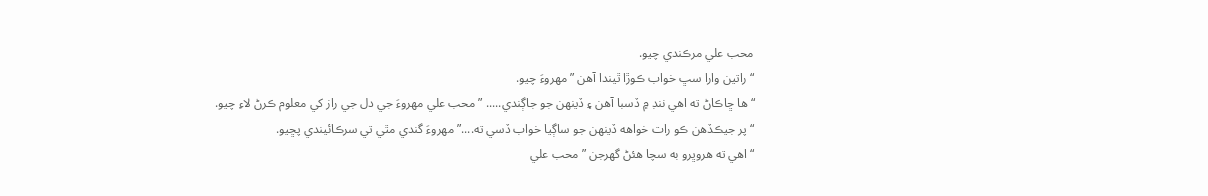محب علي مرڪندي چيو.
“ راتين وارا سڀ خواب ڪوڙا ٿيندا آهن ” مهروءَ چيو.
“ها ڇاڪاڻ ته اهي ننڊ ۾ ڏسبا آهن ۽ ڏينهن جو جاڳندي..... ” محب علي مهروءَ جي دل جي راز کي معلوم ڪرڻ لاءِ چيو.
“ پر جيڪڏهن ڪو رات خواهه ڏينهن جو ساڳيا خواب ڏسي ته....” مهروءَ گندي مٿي تي سرڪائيندي پڇيو.
“ اهي ته هروڀرو به سچا هئڻ گھرجن ” محب علي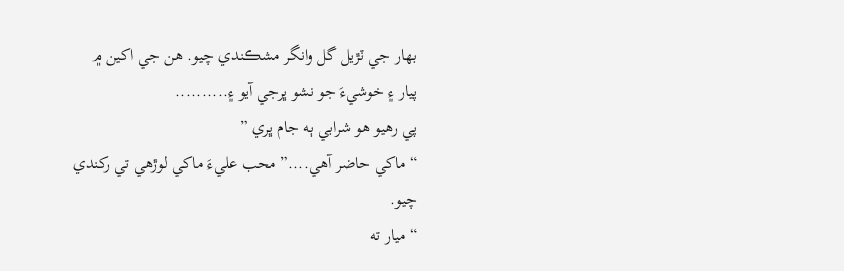بهار جي ٽڙيل گل وانگر مشڪندي چيو. هن جي اکين ۾ پيار ۽ خوشيءَ جو نشو ڀرجي آيو ۽..........
پي رهيو هو شرابي ٻه جام ڀري ”
“ ماکي حاضر آهي....” محب عليءَ ماکي لوڙهي تي رکندي چيو.
“ ميار ته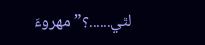لٿي......؟” مهروءَ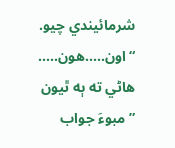شرمائيندي چيو.
“ اون.....هون..... هاڻي ته ٻه ٿيون ” مبوءَ جواب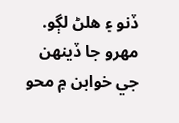ڏنو ۽ هلڻ لڳو.
مهرو جا ڏينهن جي خوابن ۾ محو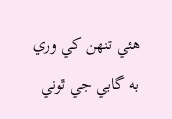هئي تنهن کي وري به گابي جي ٿوني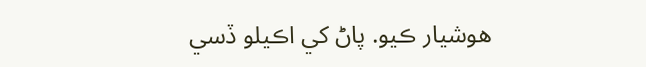هوشيار ڪيو. پاڻ کي اڪيلو ڏسي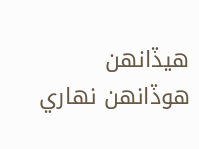هيڏانهن هوڏانهن نهاري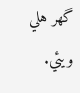گھر هلي ويئي.